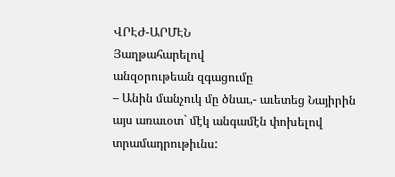ՎՐԷԺ-ԱՐՄԷՆ
Յաղթահարելով
անզօրութեան զգացումը
– Անին մանչուկ մը ծնաւ,- աւետեց Նայիրին այս առաւօտ` մէկ անգամէն փոխելով տրամադրութիւնս: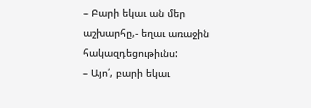– Բարի եկաւ ան մեր աշխարհը,- եղաւ առաջին հակազդեցութիւնս:
– Այո՛, բարի եկաւ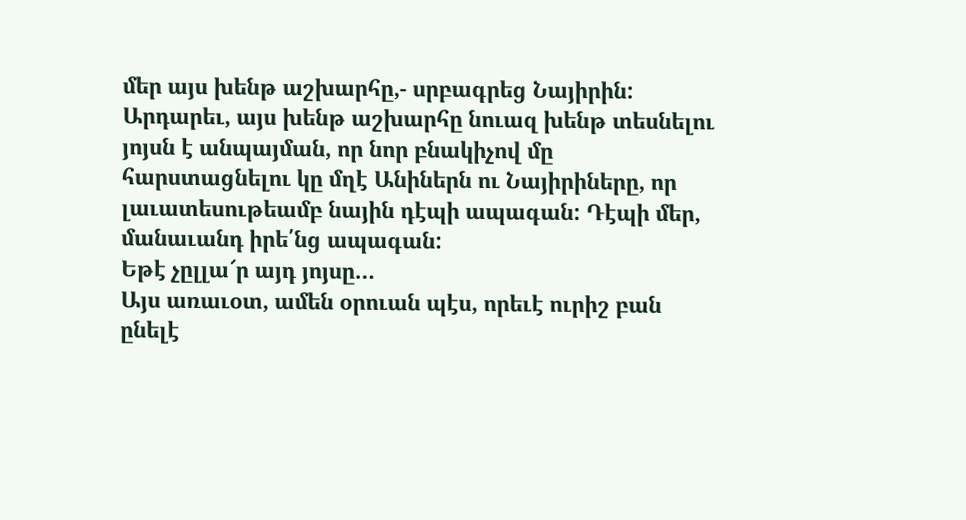մեր այս խենթ աշխարհը,- սրբագրեց Նայիրին:
Արդարեւ, այս խենթ աշխարհը նուազ խենթ տեսնելու յոյսն է անպայման, որ նոր բնակիչով մը հարստացնելու կը մղէ Անիներն ու Նայիրիները, որ լաւատեսութեամբ նային դէպի ապագան: Դէպի մեր, մանաւանդ իրե՛նց ապագան:
Եթէ չըլլա՜ր այդ յոյսը…
Այս առաւօտ, ամեն օրուան պէս, որեւէ ուրիշ բան ընելէ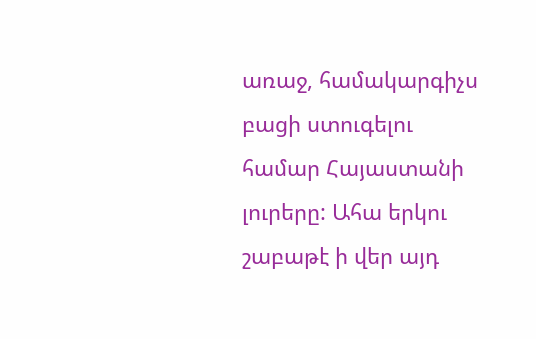առաջ, համակարգիչս բացի ստուգելու համար Հայաստանի լուրերը: Ահա երկու շաբաթէ ի վեր այդ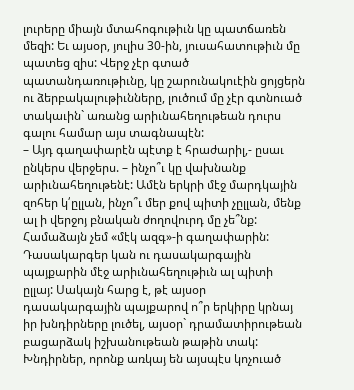լուրերը միայն մտահոգութիւն կը պատճառեն մեզի: Եւ այսօր, յուլիս 30-ին, յուսահատութիւն մը պատեց զիս: Վերջ չէր գտած պատանդառութիւնը, կը շարունակուէին ցոյցերն ու ձերբակալութիւնները, լուծում մը չէր գտնուած տակաւին` առանց արիւնահեղութեան դուրս գալու համար այս տագնապէն:
– Այդ գաղափարէն պէտք է հրաժարիլ,- ըսաւ ընկերս վերջերս. – ինչո՞ւ կը վախնանք արիւնահեղութենէ: Ամէն երկրի մէջ մարդկային զոհեր կ՛ըլլան, ինչո՞ւ մեր քով պիտի չըլլան, մենք ալ ի վերջոյ բնական ժողովուրդ մը չե՞նք: Համաձայն չեմ «մէկ ազգ»-ի գաղափարին: Դասակարգեր կան ու դասակարգային պայքարին մէջ արիւնահեղութիւն ալ պիտի ըլլայ: Սակայն հարց է, թէ այսօր դասակարգային պայքարով ո՞ր երկիրը կրնայ իր խնդիրները լուծել, այսօր` դրամատիրութեան բացարձակ իշխանութեան թաթին տակ: Խնդիրներ, որոնք առկայ են այսպէս կոչուած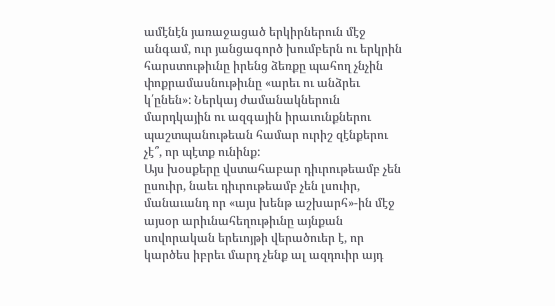ամէնէն յառաջացած երկիրներուն մէջ անգամ, ուր յանցագործ խումբերն ու երկրին հարստութիւնը իրենց ձեռքը պահող չնչին փոքրամասնութիւնը «արեւ ու անձրեւ կ՛ընեն»: Ներկայ ժամանակներուն մարդկային ու ազգային իրաւունքներու պաշտպանութեան համար ուրիշ զէնքերու չէ՞, որ պէտք ունինք:
Այս խօսքերը վստահաբար դիւրութեամբ չեն ըսուիր, նաեւ դիւրութեամբ չեն լսուիր, մանաւանդ որ «այս խենթ աշխարհ»-ին մէջ այսօր արիւնահեղութիւնը այնքան սովորական երեւոյթի վերածուեր է, որ կարծես իբրեւ մարդ չենք ալ ազդուիր այդ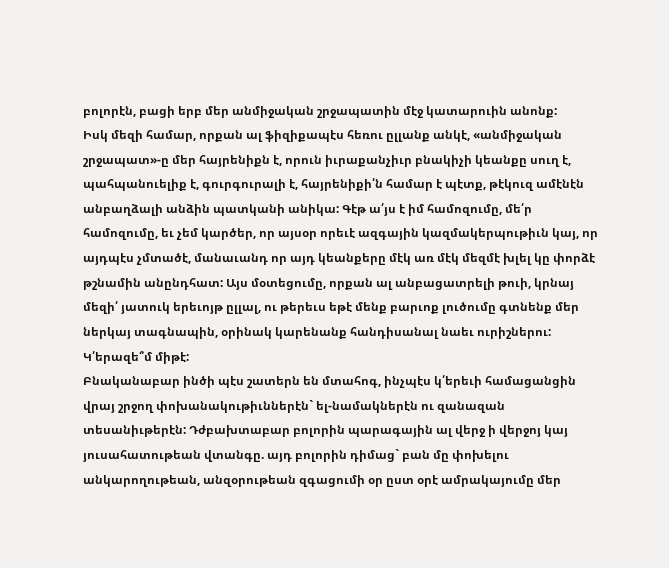բոլորէն, բացի երբ մեր անմիջական շրջապատին մէջ կատարուին անոնք:
Իսկ մեզի համար, որքան ալ ֆիզիքապէս հեռու ըլլանք անկէ, «անմիջական շրջապատ»-ը մեր հայրենիքն է, որուն իւրաքանչիւր բնակիչի կեանքը սուղ է, պահպանուելիք է, գուրգուրալի է, հայրենիքի՛ն համար է պէտք, թէկուզ ամէնէն անբաղձալի անձին պատկանի անիկա: Գէթ ա՛յս է իմ համոզումը, մե՛ր համոզումը, եւ չեմ կարծեր, որ այսօր որեւէ ազգային կազմակերպութիւն կայ, որ այդպէս չմտածէ, մանաւանդ որ այդ կեանքերը մէկ առ մէկ մեզմէ խլել կը փորձէ թշնամին անընդհատ: Այս մօտեցումը, որքան ալ անբացատրելի թուի, կրնայ մեզի՛ յատուկ երեւոյթ ըլլալ, ու թերեւս եթէ մենք բարւոք լուծումը գտնենք մեր ներկայ տագնապին, օրինակ կարենանք հանդիսանալ նաեւ ուրիշներու: Կ՛երազե՞մ միթէ:
Բնականաբար ինծի պէս շատերն են մտահոգ, ինչպէս կ՛երեւի համացանցին վրայ շրջող փոխանակութիւններէն` ել-նամակներէն ու զանազան տեսանիւթերէն: Դժբախտաբար բոլորին պարագային ալ վերջ ի վերջոյ կայ յուսահատութեան վտանգը. այդ բոլորին դիմաց` բան մը փոխելու անկարողութեան, անզօրութեան զգացումի օր ըստ օրէ ամրակայումը մեր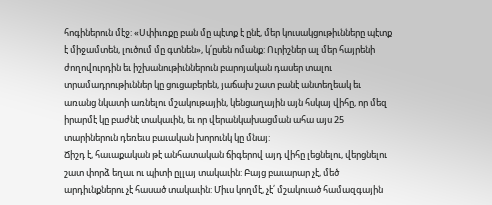հոգիներուն մէջ: «Սփիւռքը բան մը պէտք է ընէ, մեր կուսակցութիւնները պէտք է միջամտեն, լուծում մը գտնեն», կ՛ըսեն ոմանք: Ուրիշներ ալ մեր հայրենի ժողովուրդին եւ իշխանութիւններուն բարոյական դասեր տալու տրամադրութիւններ կը ցուցաբերեն, յաճախ շատ բանէ անտեղեակ եւ առանց նկատի առնելու մշակութային, կենցաղային այն հսկայ վիհը, որ մեզ իրարմէ կը բաժնէ տակաւին, եւ որ վերանկախացման ահա այս 25 տարիներուն դեռեւս բաւական խորունկ կը մնայ:
Ճիշդ է, հաւաքական թէ անհատական ճիգերով այդ վիհը լեցնելու, վերցնելու շատ փորձ եղաւ ու պիտի ըլլայ տակաւին: Բայց բաւարար չէ, մեծ արդիւնքներու չէ հասած տակաւին: Միւս կողմէ, չէ՛ մշակուած համազգային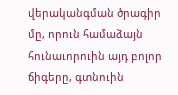վերականգման ծրագիր մը, որուն համաձայն հունաւորուին այդ բոլոր ճիգերը, գտնուին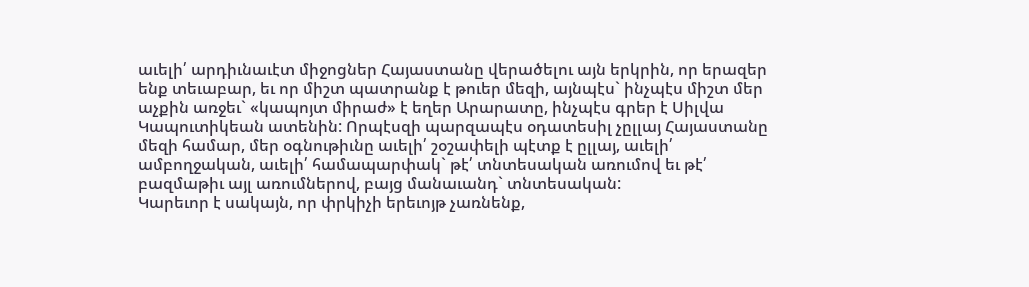աւելի՛ արդիւնաւէտ միջոցներ Հայաստանը վերածելու այն երկրին, որ երազեր ենք տեւաբար, եւ որ միշտ պատրանք է թուեր մեզի, այնպէս` ինչպէս միշտ մեր աչքին առջեւ` «կապոյտ միրաժ» է եղեր Արարատը, ինչպէս գրեր է Սիլվա Կապուտիկեան ատենին: Որպէսզի պարզապէս օդատեսիլ չըլլայ Հայաստանը մեզի համար, մեր օգնութիւնը աւելի՛ շօշափելի պէտք է ըլլայ, աւելի՛ ամբողջական, աւելի՛ համապարփակ` թէ՛ տնտեսական առումով եւ թէ՛ բազմաթիւ այլ առումներով, բայց մանաւանդ` տնտեսական:
Կարեւոր է սակայն, որ փրկիչի երեւոյթ չառնենք,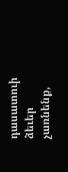դասատուի ձեւեր չառնենք,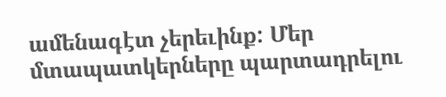ամենագէտ չերեւինք: Մեր մտապատկերները պարտադրելու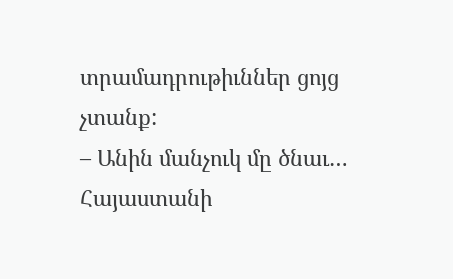տրամադրութիւններ ցոյց չտանք:
– Անին մանչուկ մը ծնաւ…
Հայաստանի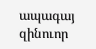ապագայ զինուոր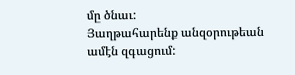մը ծնաւ:
Յաղթահարենք անզօրութեան ամէն զգացում: